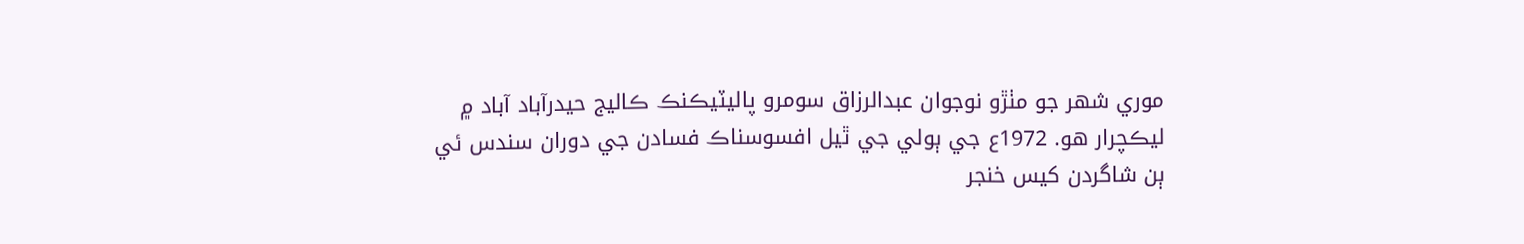موري شهر جو مٺڙو نوجوان عبدالرزاق سومرو پاليٽيڪنڪ ڪاليج حيدرآباد آباد ۾ ليڪچرار هو. 1972ع جي ٻولي جي ٿيل افسوسناڪ فسادن جي دوران سندس ئي ٻن شاگردن کيس خنجر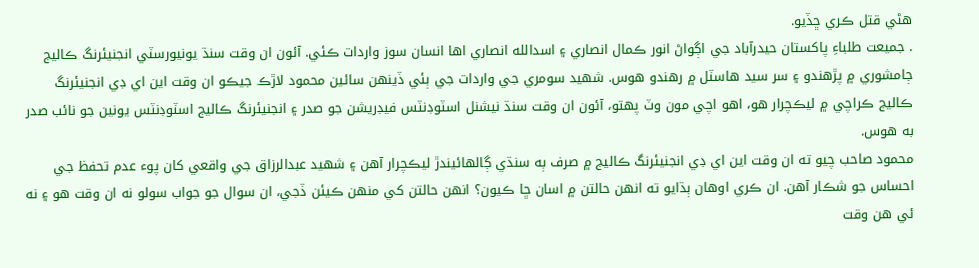هڻي قتل ڪري ڇڏيو.
. جميعت طلباءِ پاکستان حيدرآباد جي اڳواڻ انور ڪمال انصاري ۽ اسدالله انصاري اها انسان سوز واردات ڪئي. آئون ان وقت سنڌ يونيورسٽي انجنيئرنگ ڪاليج ڄامشوري ۾ پڙهندو ۽ سر سيد هاسٽل ۾ رهندو هوس. شهيد سومري جي واردات جي ٻئي ڏينهن سائين محمود لاڙڪ جيڪو ان وقت اين اي ڊي انجنيئرنگ ڪاليج ڪراچي ۾ ليڪچرار هو، اهو اچي مون وٽ پهتو، آئون ان وقت سنڌ نيشنل اسٽوڊنٽس فيڊريشن جو صدر ۽ انجنيئرنگ ڪاليج اسٽوڊنٽس يونين جو نائب صدر به هوس.
محمود صاحب چيو ته ان وقت اين اي ڊي انجنيئرنگ ڪاليج ۾ صرف ٻه سنڌي ڳالهائيندڙ ليڪچرار آهن ۽ شهيد عبدالرزاق جي واقعي کان پوء عدم تحفظ جي احساس جو شڪار آهن. ان ڪري اوهان ٻڌايو ته انهن حالتن ۾ اسان ڇا ڪيون؟ انهن حالتن کي منهن ڪيئن ڏجي، ان سوال جو جواب سولو نه ان وقت هو ۽ نه ئي هن وقت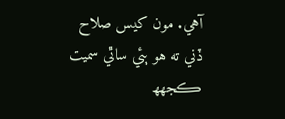آهي. مون کيس صلاح ڏني ته هو ٻئي ساٿي سميت ڪجهھ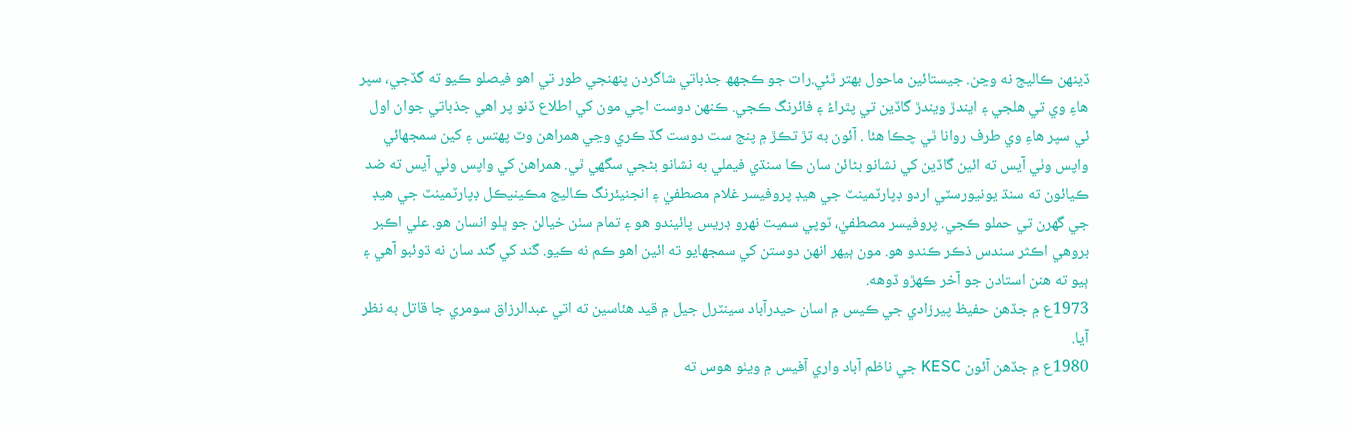ڏينھن ڪاليج نه وڃن. جيستائين ماحول بهتر ٿئي.رات جو ڪجهھ جذباتي شاگردن پنهنجي طور تي اهو فيصلو ڪيو ته گڏجي، سپر هاءِ وي تي هلجي ۽ ايندڙ ويندڙ گاڏين تي پٿراءُ ۽ فائرنگ ڪجي. ڪنهن دوست اچي مون کي اطلاع ڏنو پر اهي جذباتي جوان اول ئي سپر هاءِ وي طرف روانا ٿي چڪا هئا . آئون به تڙ تڪڙ ۾ پنج ست دوست گڏ ڪري وڃي همراهن وٽ پهتس ۽ کين سمجھائي واپس وٺي آيس ته ائين گاڏين کي نشانو بڻائن سان ڪا سنڌي فيملي به نشانو بڻجي سگهي ٿي. همراهن کي واپس وٺي آيس ته ضد ڪيائون ته سنڌ يونيورسٽي اردو ڊپارٽمينٽ جي هيڊ پروفيسر غلام مصطفيٰ ۽ انجنيئرنگ ڪاليج مڪينيڪل ڊپارٽمينٽ جي هيڊ جي گھرن تي حملو ڪجي. پروفيسر مصطفيٰ، ٽوپي سميت نهرو ڊريس پائيندو هو ۽ تمام سٺن خيالن جو ڀلو انسان هو. علي اڪبر بروهي اڪثر سندس ذڪر ڪندو هو. مون ٻيهر انهن دوستن کي سمجهايو ته ائين اهو ڪم نه ڪيو. گند کي گند سان نه ڌوئبو آهي ۽ ٻيو ته هنن استادن جو آخر ڪهڙو ڏوهه.
1973ع ۾ جڏهن حفيظ پيرزادي جي ڪيس ۾ اسان حيدرآباد سينٽرل جيل ۾ قيد هئاسين ته اتي عبدالرزاق سومري جا قاتل به نظر آيا.
1980ع ۾ جڏهن آئون KESC جي ناظم آباد واري آفيس ۾ ويٺو هوس ته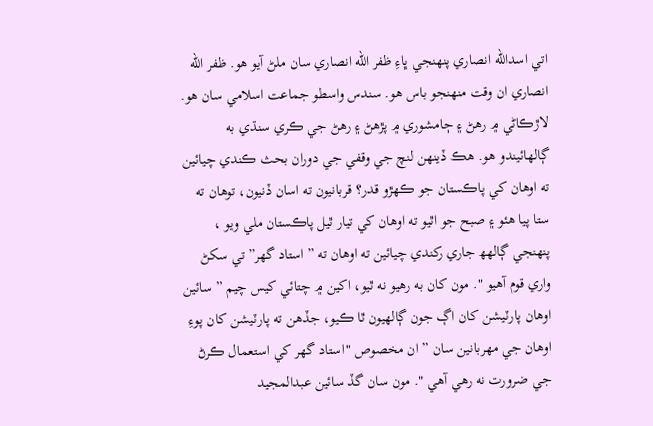اتي اسدالله انصاري پنهنجي ڀاءِ ظفر الله انصاري سان ملڻ آيو هو. ظفر الله انصاري ان وقت منهنجو باس هو. سندس واسطو جماعت اسلامي سان هو. لاڙڪاڻي ۾ رهڻ ۽ ڄامشوري ۾ پڙهڻ ۽ رهڻ جي ڪري سنڌي به ڳالهائيندو هو. هڪ ڏينهن لنچ جي وقفي جي دوران بحث ڪندي چيائين ته اوهان کي پاڪستان جو ڪهڙو قدر؟ قربانيون ته اسان ڏنيون، توهان ته ستا پيا هئو ۽ صبح جو اٿيو ته اوهان کي تيار ٿيل پاڪستان ملي ويو ، پنهنجي ڳالهھ جاري رکندي چيائين ته اوهان ته ” استاد گهر”تي سکڻ واري قوم آهيو ". مون کان به رهيو نه ٿيو، اکين ۾ چتائي کيس چيم ” سائين اوهان پارٽيشن کان اڳ جون ڳالهيون ٿا ڪيو، جڏهن ته پارٽيشن کان پوءِ اوهان جي مهربانين سان ” ان مخصوص "استاد گهر کي استعمال ڪرڻ جي ضرورت نه رهي آهي ". مون سان گڏ سائين عبدالمجيد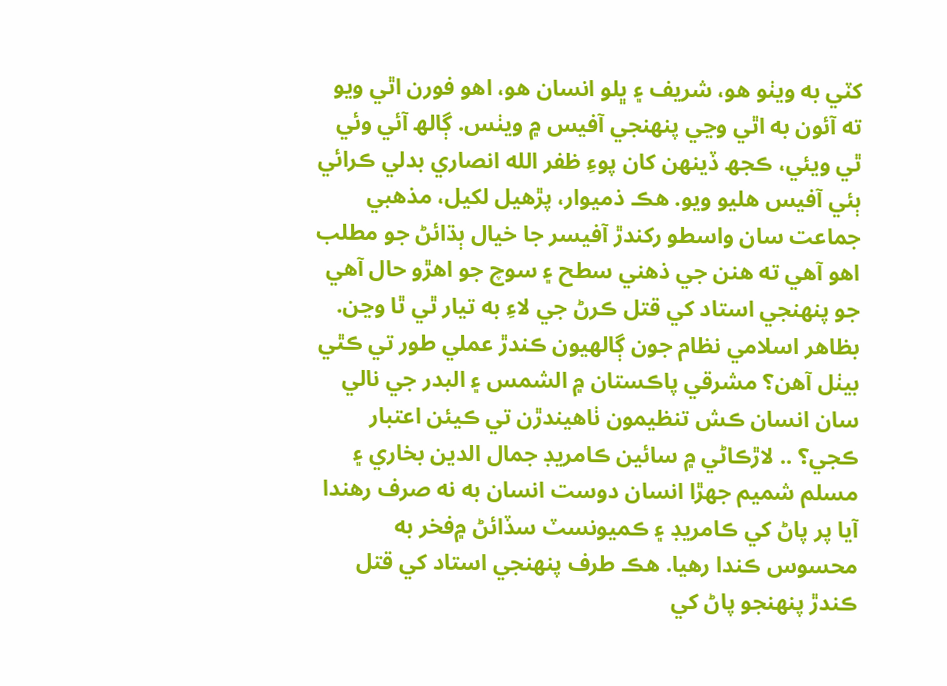کٽي به ويٺو هو، شريف ۽ ڀلو انسان هو، اهو فورن اٿي ويو ته آئون به اٿي وڃي پنهنجي آفيس ۾ ويٺس. ڳالھ آئي وئي ٿي ويئي، ڪجھ ڏينھن کان پوءِ ظفر الله انصاري بدلي ڪرائي ٻئي آفيس هليو ويو. هڪ ذميوار، پڙهيل لکيل، مذهبي جماعت سان واسطو رکندڙ آفيسر جا خيال ٻڌائڻ جو مطلب اهو آهي ته هنن جي ذهني سطح ۽ سوچ جو اهڙو حال آهي جو پنهنجي استاد کي قتل ڪرڻ جي لاءِ به تيار ٿي ٿا وڃن. بظاهر اسلامي نظام جون ڳالهيون ڪندڙ عملي طور تي ڪٿي بيٺل آهن؟ مشرقي پاڪستان ۾ الشمس ۽ البدر جي نالي سان انسان ڪش تنظيمون ٺاهيندڙن تي ڪيئن اعتبار ڪجي؟ .. لاڙڪاڻي ۾ سائين ڪامريڊ جمال الدين بخاري ۽ مسلم شميم جهڙا انسان دوست انسان به نه صرف رهندا آيا پر پاڻ کي ڪامريڊ ۽ ڪميونسٽ سڏائڻ ۾فخر به محسوس ڪندا رهيا. هڪ طرف پنهنجي استاد کي قتل ڪندڙ پنهنجو پاڻ کي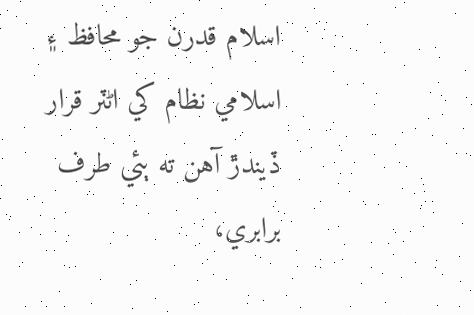اسلام قدرن جو محافظ ۽ اسلامي نظام کي اڻٽر قرار ڏيندڙ آهن ته ٻئي طرف برابري،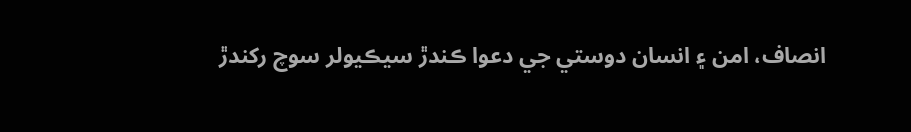انصاف، امن ۽ انسان دوستي جي دعوا ڪندڙ سيڪيولر سوچ رکندڙ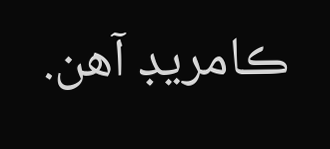ڪامريڊ آهن.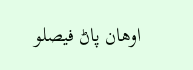اوهان پاڻ فيصلو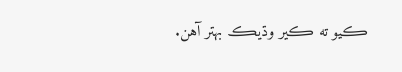ڪيو ته ڪير وڌيڪ بهتر آهن.